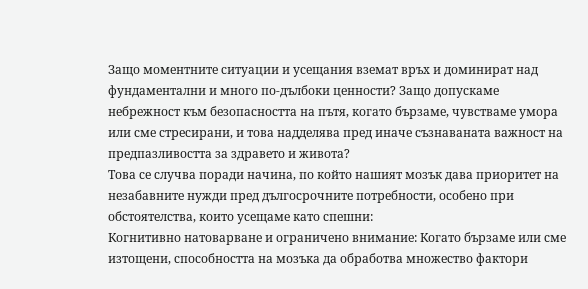Защо моментните ситуации и усещания вземат връх и доминират над фундаментални и много по-дълбоки ценности? Защо допускаме небрежност към безопасността на пътя, когато бързаме, чувстваме умора или сме стресирани, и това надделява пред иначе съзнаваната важност на предпазливостта за здравето и живота?
Това се случва поради начина, по който нашият мозък дава приоритет на незабавните нужди пред дългосрочните потребности, особено при обстоятелства, които усещаме като спешни:
Когнитивно натоварване и ограничено внимание: Когато бързаме или сме изтощени, способността на мозъка да обработва множество фактори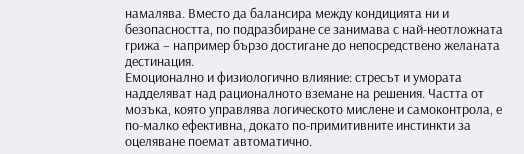намалява. Вместо да балансира между кондицията ни и безопасността, по подразбиране се занимава с най-неотложната грижа – например бързо достигане до непосредствено желаната дестинация.
Емоционално и физиологично влияние: стресът и умората надделяват над рационалното вземане на решения. Частта от мозъка, която управлява логическото мислене и самоконтрола, е по-малко ефективна, докато по-примитивните инстинкти за оцеляване поемат автоматично.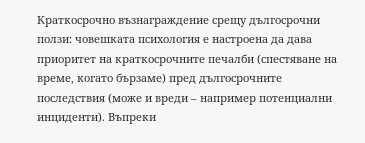Краткосрочно възнаграждение срещу дългосрочни ползи: човешката психология е настроена да дава приоритет на краткосрочните печалби (спестяване на време, когато бързаме) пред дългосрочните последствия (може и вреди – например потенциални инциденти). Въпреки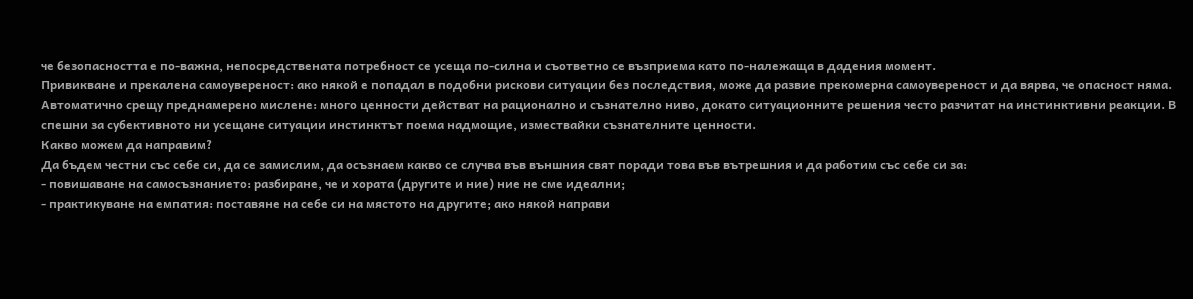че безопасността е по-важна, непосредствената потребност се усеща по-силна и съответно се възприема като по-належаща в дадения момент.
Привикване и прекалена самоувереност: ако някой е попадал в подобни рискови ситуации без последствия, може да развие прекомерна самоувереност и да вярва, че опасност няма.
Автоматично срещу преднамерено мислене: много ценности действат на рационално и съзнателно ниво, докато ситуационните решения често разчитат на инстинктивни реакции. В спешни за субективното ни усещане ситуации инстинктът поема надмощие, измествайки съзнателните ценности.
Какво можем да направим?
Да бъдем честни със себе си, да се замислим, да осъзнаем какво се случва във външния свят поради това във вътрешния и да работим със себе си за:
- повишаване на самосъзнанието: разбиране, че и хората (другите и ние) ние не сме идеални;
- практикуване на емпатия: поставяне на себе си на мястото на другите; ако някой направи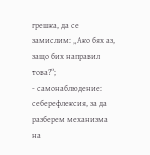грешка, да се замислим: „Ако бях аз, защо бих направил това?“;
- самонаблюдение: себерефлексия, за да разберем механизма на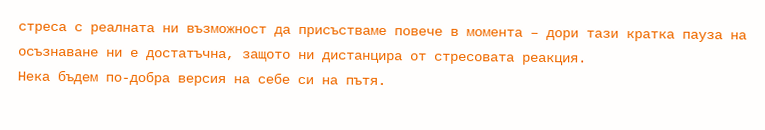стреса с реалната ни възможност да присъстваме повече в момента – дори тази кратка пауза на осъзнаване ни е достатъчна, защото ни дистанцира от стресовата реакция.
Нека бъдем по-добра версия на себе си на пътя.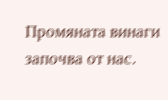Промяната винаги започва от нас.